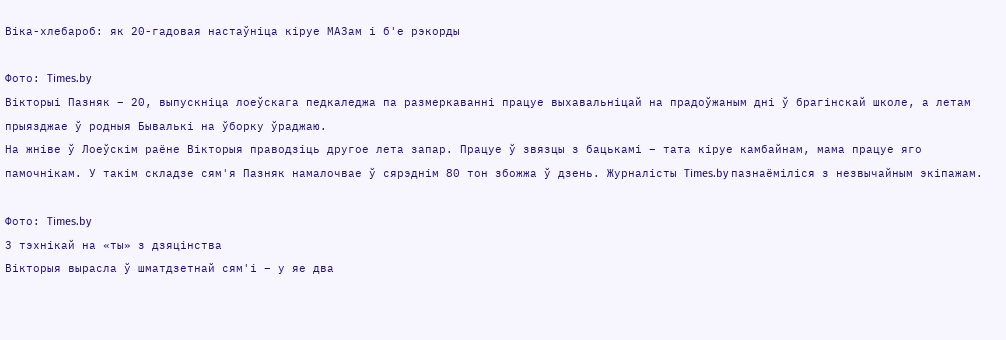Віка-хлебароб: як 20-гадовая настаўніца кіруе МАЗам і б'е рэкорды

Фото: Times.by
Вікторыі Пазняк – 20, выпускніца лоеўскага педкаледжа па размеркаванні працуе выхавальніцай на прадоўжаным дні ў брагінскай школе, а летам прыязджае ў родныя Бывалькі на ўборку ўраджаю.
На жніве ў Лоеўскім раёне Вікторыя праводзіць другое лета запар. Працуе ў звязцы з бацькамі – тата кіруе камбайнам, мама працуе яго памочнікам. У такім складзе сям'я Пазняк намалочвае ў сярэднім 80 тон збожжа ў дзень. Журналісты Times.by пазнаёміліся з незвычайным экіпажам.

Фото: Times.by
З тэхнікай на «ты» з дзяцінства
Вікторыя вырасла ў шматдзетнай сям'і – у яе два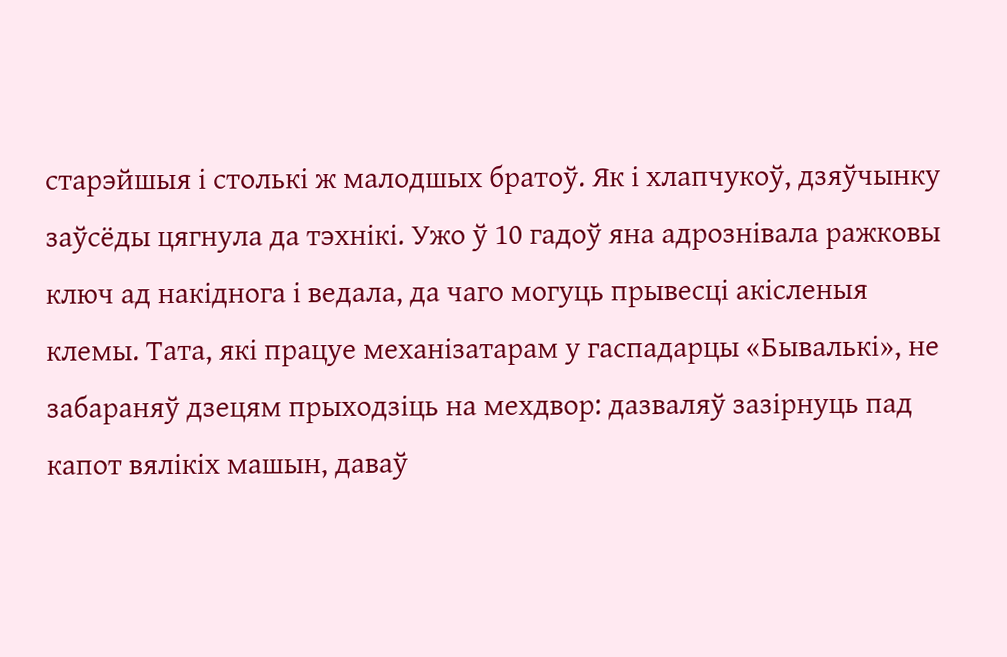старэйшыя і столькі ж малодшых братоў. Як і хлапчукоў, дзяўчынку заўсёды цягнула да тэхнікі. Ужо ў 10 гадоў яна адрознівала ражковы ключ ад накіднога і ведала, да чаго могуць прывесці акісленыя клемы. Тата, які працуе механізатарам у гаспадарцы «Бывалькі», не забараняў дзецям прыходзіць на мехдвор: дазваляў зазірнуць пад капот вялікіх машын, даваў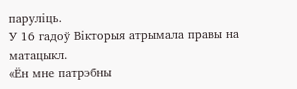паруліць.
У 16 гадоў Вікторыя атрымала правы на матацыкл.
«Ён мне патрэбны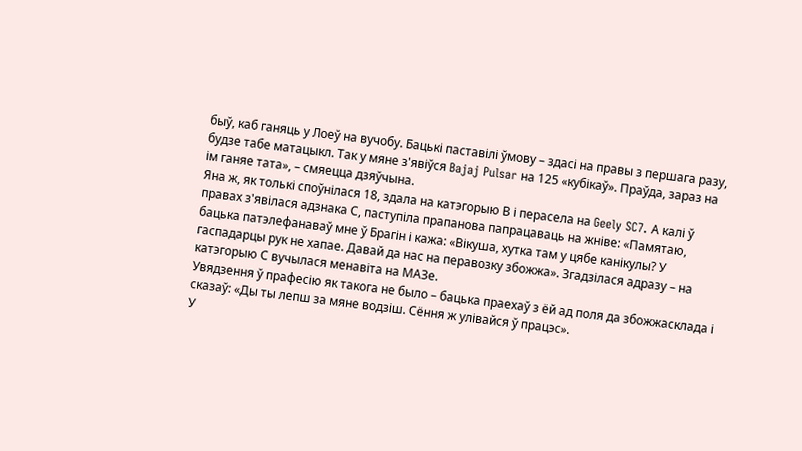быў, каб ганяць у Лоеў на вучобу. Бацькі паставілі ўмову – здасі на правы з першага разу, будзе табе матацыкл. Так у мяне з'явіўся Bajaj Pulsar на 125 «кубікаў». Праўда, зараз на ім ганяе тата», – смяецца дзяўчына.
Яна ж, як толькі споўнілася 18, здала на катэгорыю В і перасела на Geely SC7. А калі ў правах з'явілася адзнака С, паступіла прапанова папрацаваць на жніве: «Памятаю, бацька патэлефанаваў мне ў Брагін і кажа: «Вікуша, хутка там у цябе канікулы? У гаспадарцы рук не хапае. Давай да нас на перавозку збожжа». Згадзілася адразу – на катэгорыю С вучылася менавіта на МАЗе.
Увядзення ў прафесію як такога не было – бацька праехаў з ёй ад поля да збожжасклада і сказаў: «Ды ты лепш за мяне водзіш. Сёння ж улівайся ў працэс».
У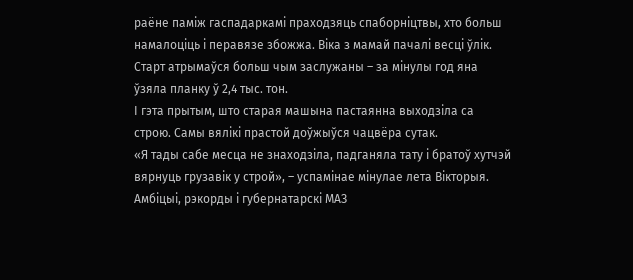раёне паміж гаспадаркамі праходзяць спаборніцтвы, хто больш намалоціць і перавязе збожжа. Віка з мамай пачалі весці ўлік. Старт атрымаўся больш чым заслужаны – за мінулы год яна ўзяла планку ў 2,4 тыс. тон.
І гэта прытым, што старая машына пастаянна выходзіла са строю. Самы вялікі прастой доўжыўся чацвёра сутак.
«Я тады сабе месца не знаходзіла, падганяла тату і братоў хутчэй вярнуць грузавік у строй», – успамінае мінулае лета Вікторыя.
Амбіцыі, рэкорды і губернатарскі МАЗ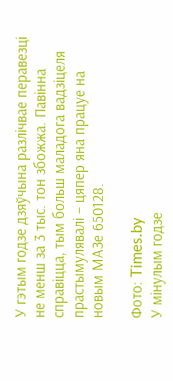У гэтым годзе дзяўчына разлічвае перавезці не менш за 3 тыс. тон збожжа. Павінна справіцца, тым больш маладога вадзіцеля прастымулявалі – цяпер яна працуе на новым МАЗе 650128.

Фото: Times.by
У мінулым годзе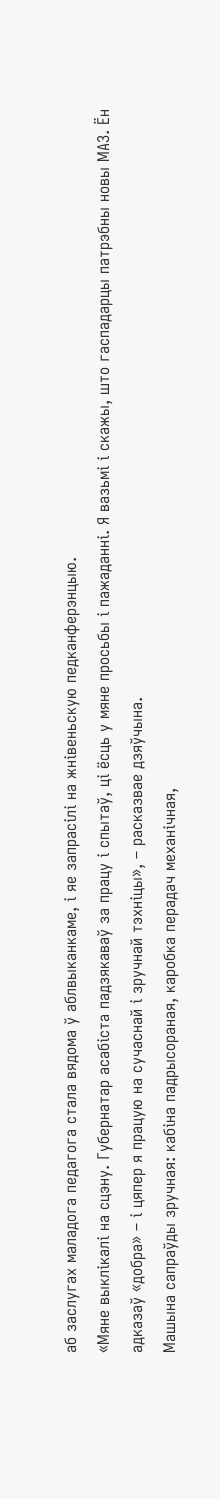аб заслугах маладога педагога стала вядома ў аблвыканкаме, і яе запрасілі на жнівеньскую педканферэнцыю.
«Мяне выклікалі на сцэну. Губернатар асабіста падзякаваў за працу і спытаў, ці ёсць у мяне просьбы і пажаданні. Я вазьмі і скажы, што гаспадарцы патрэбны новы МАЗ. Ён адказаў «добра» – і цяпер я працую на сучаснай і зручнай тэхніцы», – расказвае дзяўчына.
Машына сапраўды зручная: кабіна падрысораная, каробка перадач механічная,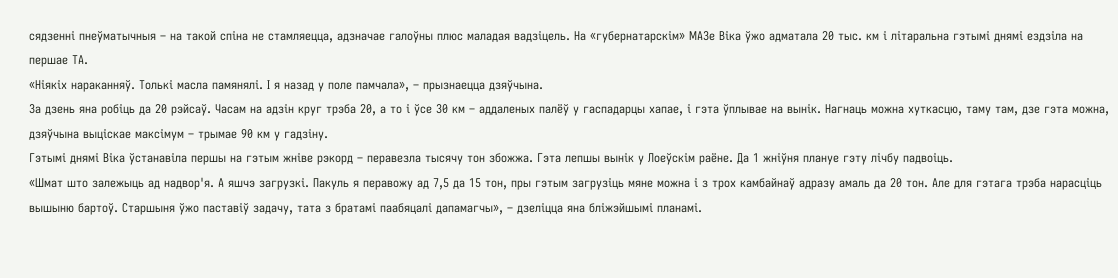сядзенні пнеўматычныя – на такой спіна не стамляецца, адзначае галоўны плюс маладая вадзіцель. На «губернатарскім» МАЗе Віка ўжо адматала 20 тыс. км і літаральна гэтымі днямі ездзіла на першае ТА.
«Ніякіх нараканняў. Толькі масла памянялі. І я назад у поле памчала», – прызнаецца дзяўчына.
За дзень яна робіць да 20 рэйсаў. Часам на адзін круг трэба 20, а то і ўсе 30 км – аддаленых палёў у гаспадарцы хапае, і гэта ўплывае на вынік. Нагнаць можна хуткасцю, таму там, дзе гэта можна, дзяўчына выціскае максімум – трымае 90 км у гадзіну.
Гэтымі днямі Віка ўстанавіла першы на гэтым жніве рэкорд – перавезла тысячу тон збожжа. Гэта лепшы вынік у Лоеўскім раёне. Да 1 жніўня плануе гэту лічбу падвоіць.
«Шмат што залежыць ад надвор'я. А яшчэ загрузкі. Пакуль я перавожу ад 7,5 да 15 тон, пры гэтым загрузіць мяне можна і з трох камбайнаў адразу амаль да 20 тон. Але для гэтага трэба нарасціць вышыню бартоў. Старшыня ўжо паставіў задачу, тата з братамі паабяцалі дапамагчы», – дзеліцца яна бліжэйшымі планамі.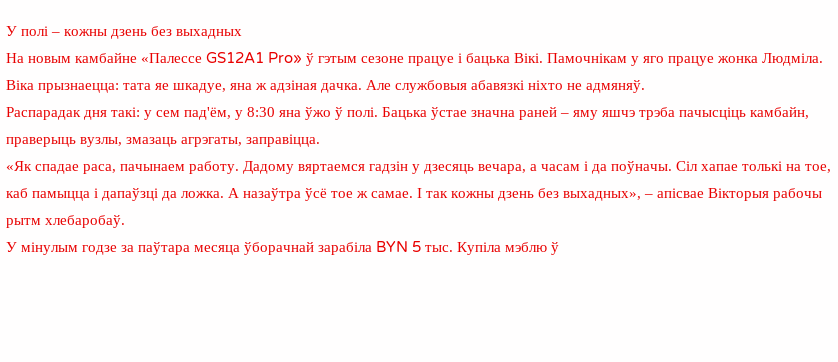У полі – кожны дзень без выхадных
На новым камбайне «Палессе GS12A1 Pro» ў гэтым сезоне працуе і бацька Вікі. Памочнікам у яго працуе жонка Людміла.
Віка прызнаецца: тата яе шкадуе, яна ж адзіная дачка. Але службовыя абавязкі ніхто не адмяняў.
Распарадак дня такі: у сем пад'ём, у 8:30 яна ўжо ў полі. Бацька ўстае значна раней – яму яшчэ трэба пачысціць камбайн, праверыць вузлы, змазаць агрэгаты, заправіцца.
«Як спадае раса, пачынаем работу. Дадому вяртаемся гадзін у дзесяць вечара, а часам і да поўначы. Сіл хапае толькі на тое, каб памыцца і дапаўзці да ложка. А назаўтра ўсё тое ж самае. І так кожны дзень без выхадных», – апісвае Вікторыя рабочы рытм хлебаробаў.
У мінулым годзе за паўтара месяца ўборачнай зарабіла BYN 5 тыс. Купіла мэблю ў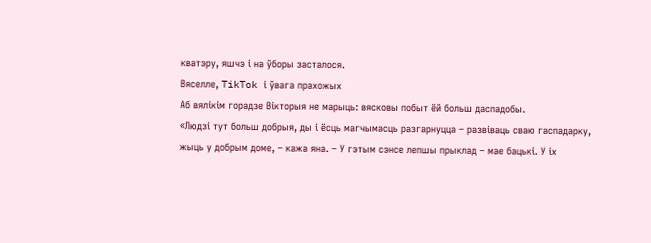кватэру, яшчэ і на ўборы засталося.
Вяселле, TikTok і ўвага прахожых
Аб вялікім горадзе Вікторыя не марыць: вясковы побыт ёй больш даспадобы.
«Людзі тут больш добрыя, ды і ёсць магчымасць разгарнуцца – развіваць сваю гаспадарку, жыць у добрым доме, – кажа яна. – У гэтым сэнсе лепшы прыклад – мае бацькі. У іх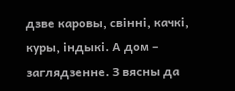дзве каровы, свінні, качкі, куры, індыкі. А дом – заглядзенне. З вясны да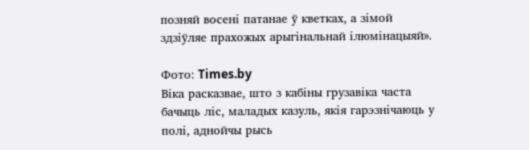позняй восені патанае ў кветках, а зімой здзіўляе прахожых арыгінальнай ілюмінацыяй».

Фото: Times.by
Віка расказвае, што з кабіны грузавіка часта бачыць ліс, маладых казуль, якія гарэзнічаюць у полі, аднойчы рысь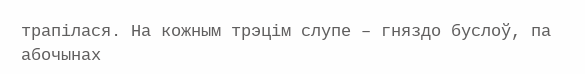трапілася. На кожным трэцім слупе – гняздо буслоў, па абочынах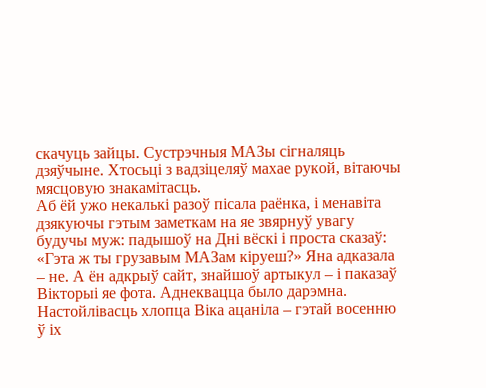скачуць зайцы. Сустрэчныя МАЗы сігналяць дзяўчыне. Хтосьці з вадзіцеляў махае рукой, вітаючы мясцовую знакамітасць.
Аб ёй ужо некалькі разоў пісала раёнка, і менавіта дзякуючы гэтым заметкам на яе звярнуў увагу будучы муж: падышоў на Дні вёскі і проста сказаў: «Гэта ж ты грузавым МАЗам кіруеш?» Яна адказала – не. А ён адкрыў сайт, знайшоў артыкул – і паказаў Вікторыі яе фота. Аднеквацца было дарэмна. Настойлівасць хлопца Віка ацаніла – гэтай восенню ў іх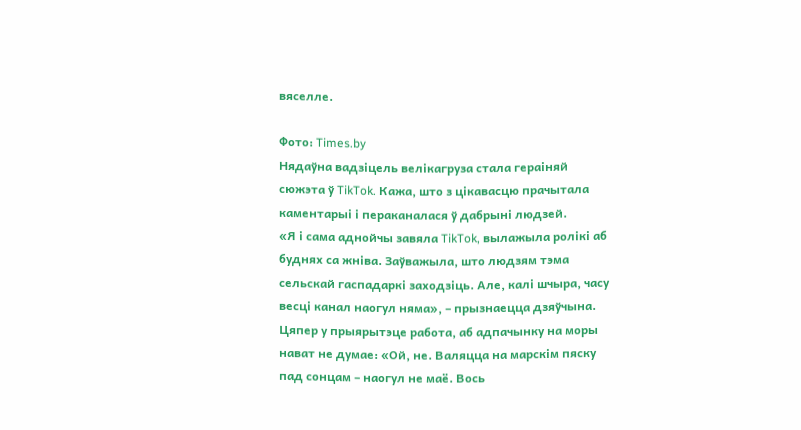вяселле.

Фото: Times.by
Нядаўна вадзіцель велікагруза стала гераіняй сюжэта ў TikTok. Кажа, што з цікавасцю прачытала каментарыі і пераканалася ў дабрыні людзей.
«Я і сама аднойчы завяла TikTok, вылажыла ролікі аб буднях са жніва. Заўважыла, што людзям тэма сельскай гаспадаркі заходзіць. Але, калі шчыра, часу весці канал наогул няма», – прызнаецца дзяўчына.
Цяпер у прыярытэце работа, аб адпачынку на моры нават не думае: «Ой, не. Валяцца на марскім пяску пад сонцам – наогул не маё. Вось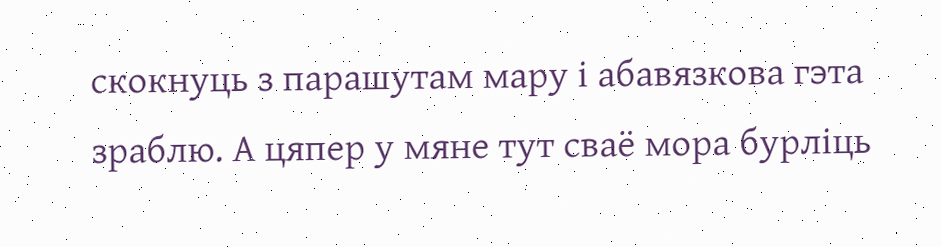скокнуць з парашутам мару і абавязкова гэта зраблю. А цяпер у мяне тут сваё мора бурліць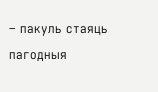– пакуль стаяць пагодныя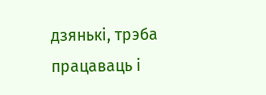дзянькі, трэба працаваць і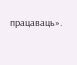працаваць».